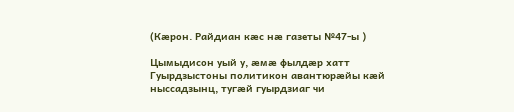(Кæрон. Райдиан кæс нæ газеты №47-ы )

Цымыдисон уый у, æмæ фылдæр хатт Гуырдзыстоны политикон авантюрæйы кæй ныссадзынц, тугæй гуырдзиаг чи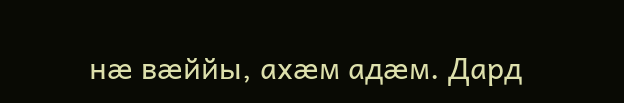нæ вæййы, ахæм адæм. Дард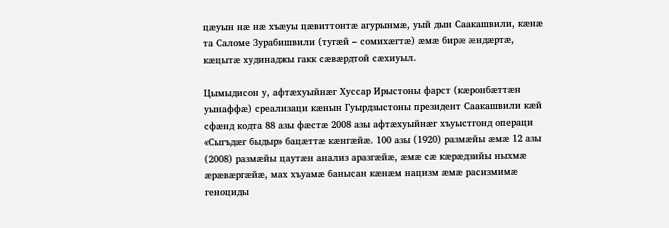цæуын нæ нæ хъæуы цæвиттонтæ агурынмæ, уый дын Саакашвили, кæнæ та Саломе Зурабишвили (тугæй – сомихæгтæ) æмæ бирæ æндæртæ, кæцытæ худинаджы гакк сæвæрдтой сæхиуыл.

Цымыдисон у, афтæхуыйнæг Хуссар Ирыстоны фарст (кæронбæттæн уынаффæ) среализаци кæнын Гуырдзыстоны президент Саакашвили кæй сфæнд кодта 88 азы фæстæ 2008 азы афтæхуыйнæг хъуыстгонд операци «Сыгъдæг быдыр» бацæттæ кæнгæйæ. 100 азы (1920) размæйы æмæ 12 азы (2008) размæйы цаутæн анализ аразгæйæ, æмæ сæ кæрæдзийы ныхмæ æрæвæргæйæ, мах хъуамæ банысан кæнæм нацизм æмæ расизмимæ геноциды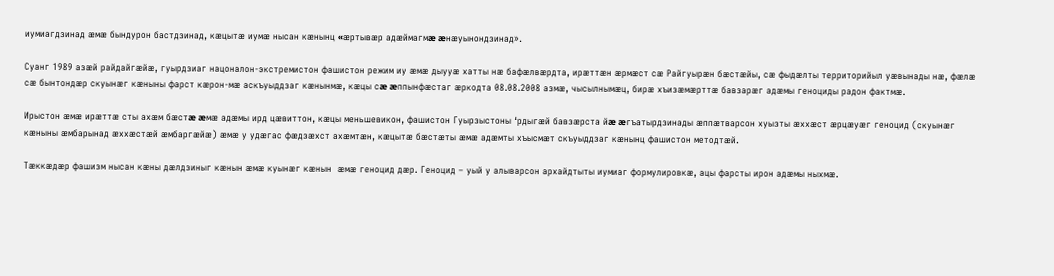иумиагдзинад æмæ бындурон бастдзинад, кæцытæ иумæ нысан кæнынц «æртывæр адæймагмæ æнæуынондзинад».

Суанг 1989 азæй райдайгæйæ, гуырдзиаг нацоналон-экстремистон фашистон режим иу æмæ дыууæ хатты нæ бафæлвæрдта, ирæттæн æрмæст сæ Райгуырæн бæстæйы, сæ фыдæлты территорийыл уæвынады нæ, фæлæ сæ бынтондæр скуынæг кæныны фарст кæрон-мæ аскъуыддзаг кæнынмæ, кæцы сæ æппынфæстаг æркодта 08.08.2008 азмæ, чысылнымæц, бирæ хъизæмæрттæ бавзарæг адæмы геноциды радон фактмæ.

Ирыстон æмæ ирæттæ сты ахæм бæстæ æмæ адæмы ирд цæвиттон, кæцы меньшевикон, фашистон Гуырзыстоны ‘рдыгæй бавзæрста йæ æгъатырдзинады æппæтварсон хуызты æххæст æрцæуæг геноцид (скуынæг кæныны æмбарынад æххæстæй æмбаргæйæ) æмæ у удæгас фæдзæхст ахæмтæн, кæцытæ бæстæты æмæ адæмты хъысмæт скъуыддзаг кæнынц фашистон методтæй.

Тæккæдæр фашизм нысан кæны дæлдзиныг кæнын æмæ куынæг кæнын  æмæ геноцид дæр. Геноцид – уый у алыварсон архайдтыты иумиаг формулировкæ, ацы фарсты ирон адæмы ныхмæ.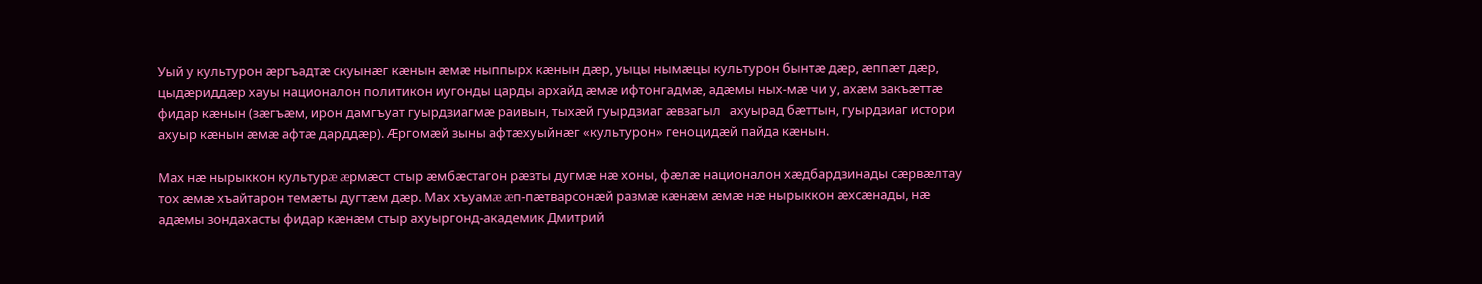Уый у культурон æргъадтæ скуынæг кæнын æмæ ныппырх кæнын дæр, уыцы нымæцы культурон бынтæ дæр, æппæт дæр, цыдæриддæр хауы националон политикон иугонды царды архайд æмæ ифтонгадмæ, адæмы ных-мæ чи у, ахæм закъæттæ фидар кæнын (зæгъæм, ирон дамгъуат гуырдзиагмæ раивын, тыхæй гуырдзиаг æвзагыл   ахуырад бæттын, гуырдзиаг истори   ахуыр кæнын æмæ афтæ дарддæр). Æргомæй зыны афтæхуыйнæг «культурон» геноцидæй пайда кæнын.

Мах нæ нырыккон культурæ æрмæст стыр æмбæстагон рæзты дугмæ нæ хоны, фæлæ националон хæдбардзинады сæрвæлтау тох æмæ хъайтарон темæты дугтæм дæр. Мах хъуамæ æп-пæтварсонæй размæ кæнæм æмæ нæ нырыккон æхсæнады, нæ адæмы зондахасты фидар кæнæм стыр ахуыргонд-академик Дмитрий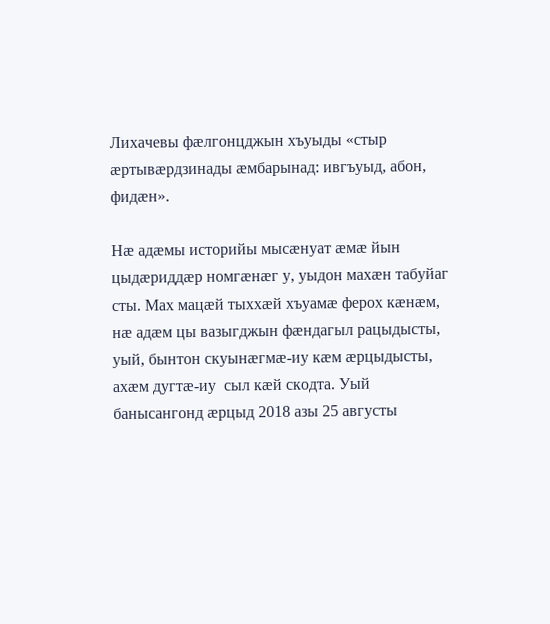Лихачевы фæлгонцджын хъуыды «стыр æртывæрдзинады æмбарынад: ивгъуыд, абон, фидæн».

Нæ адæмы историйы мысæнуат æмæ йын цыдæриддæр номгæнæг у, уыдон махæн табуйаг сты. Мах мацæй тыххæй хъуамæ ферох кæнæм, нæ адæм цы вазыгджын фæндагыл рацыдысты, уый, бынтон скуынæгмæ-иу кæм æрцыдысты, ахæм дугтæ-иу  сыл кæй скодта. Уый банысангонд æрцыд 2018 азы 25 августы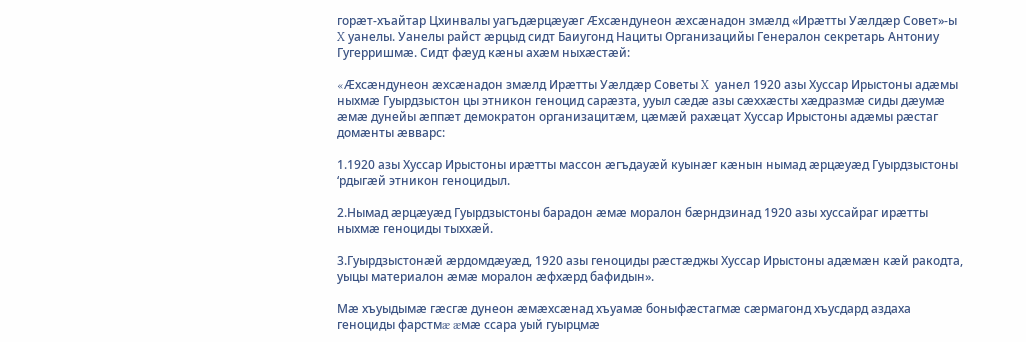горæт-хъайтар Цхинвалы уагъдæрцæуæг Æхсæндунеон æхсæнадон змæлд «Ирæтты Уæлдæр Совет»-ы X уанелы. Уанелы райст æрцыд сидт Баиугонд Нациты Организацийы Генералон секретарь Антониу Гугерришмæ. Сидт фæуд кæны ахæм ныхæстæй:

«Æхсæндунеон æхсæнадон змæлд Ирæтты Уæлдæр Советы X  уанел 1920 азы Хуссар Ирыстоны адæмы ныхмæ Гуырдзыстон цы этникон геноцид сарæзта, ууыл сæдæ азы сæххæсты хæдразмæ сиды дæумæ æмæ дунейы æппæт демократон организацитæм, цæмæй рахæцат Хуссар Ирыстоны адæмы рæстаг домæнты æвварс:

1.1920 азы Хуссар Ирыстоны ирæтты массон æгъдауæй куынæг кæнын нымад æрцæуæд Гуырдзыстоны ‘рдыгæй этникон геноцидыл.

2.Нымад æрцæуæд Гуырдзыстоны барадон æмæ моралон бæрндзинад 1920 азы хуссайраг ирæтты ныхмæ геноциды тыххæй.

3.Гуырдзыстонæй æрдомдæуæд, 1920 азы геноциды рæстæджы Хуссар Ирыстоны адæмæн кæй ракодта, уыцы материалон æмæ моралон æфхæрд бафидын».

Мæ хъуыдымæ гæсгæ дунеон æмæхсæнад хъуамæ боныфæстагмæ сæрмагонд хъусдард аздаха геноциды фарстмæ æмæ ссара уый гуырцмæ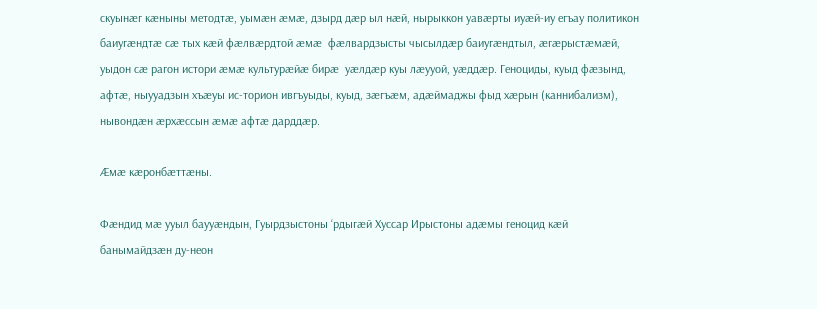скуынæг кæныны методтæ, уымæн æмæ, дзырд дæр ыл нæй, нырыккон уавæрты иуæй-иу егъау политикон баиугæндтæ сæ тых кæй фæлвæрдтой æмæ  фæлвардзысты чысылдæр баиугæндтыл, æгæрыстæмæй, уыдон сæ рагон истори æмæ культурæйæ бирæ  уæлдæр куы лæууой, уæддæр. Геноциды, куыд фæзынд, афтæ, ныууадзын хъæуы ис-торион ивгъуыды, куыд, зæгъæм, адæймаджы фыд хæрын (каннибализм), нывондæн æрхæссын æмæ афтæ дарддæр.

Æмæ кæронбæттæны.

Фæндид мæ ууыл баууæндын, Гуырдзыстоны ‘рдыгæй Хуссар Ирыстоны адæмы геноцид кæй банымайдзæн ду-неон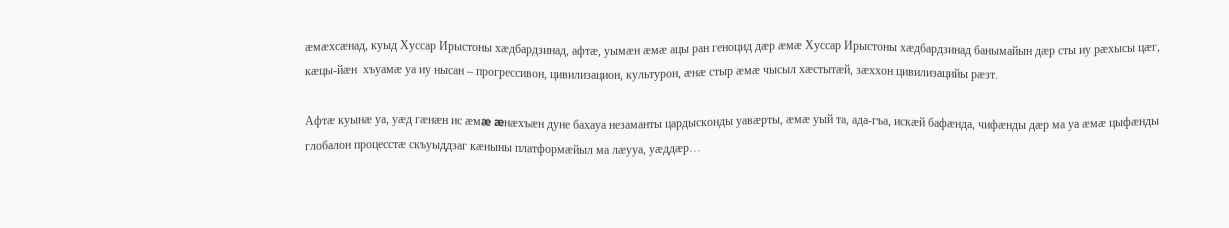æмæхсæнад, куыд Хуссар Ирыстоны хæдбардзинад, афтæ, уымæн æмæ ацы ран геноцид дæр æмæ Хуссар Ирыстоны хæдбардзинад банымайын дæр сты иу рæхысы цæг, кæцы-йæн  хъуамæ уа иу нысан – прогрессивон, цивилизацион, культурон, æнæ стыр æмæ чысыл хæстытæй, зæххон цивилизацийы рæзт.

Афтæ куынæ уа, уæд гæнæн ис æмæ æнæхъæн дуне бахауа незаманты цардысконды уавæрты, æмæ уый та, ада-гъа, искæй бафæнда, чифæнды дæр ма уа æмæ цыфæнды глобалон процесстæ скъуыддзаг кæныны платформæйыл ма лæууа, уæддæр…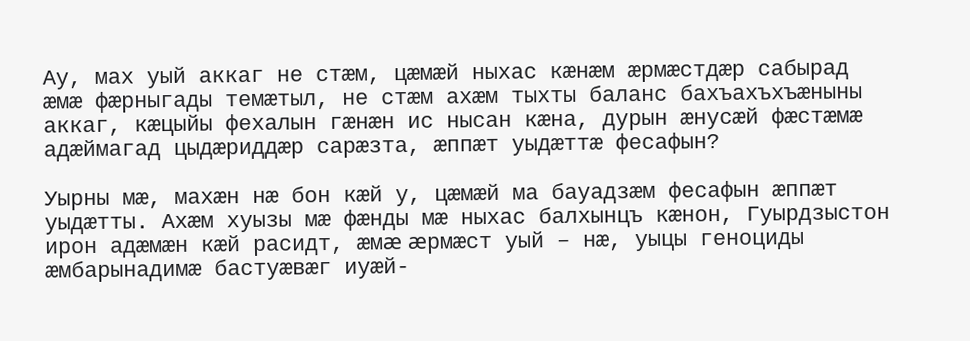Ау, мах уый аккаг не стæм, цæмæй ныхас кæнæм æрмæстдæр сабырад æмæ фæрныгады темæтыл, не стæм ахæм тыхты баланс бахъахъхъæныны аккаг, кæцыйы фехалын гæнæн ис нысан кæна, дурын æнусæй фæстæмæ адæймагад цыдæриддæр сарæзта, æппæт уыдæттæ фесафын?

Уырны мæ, махæн нæ бон кæй у, цæмæй ма бауадзæм фесафын æппæт уыдæтты. Ахæм хуызы мæ фæнды мæ ныхас балхынцъ кæнон, Гуырдзыстон ирон адæмæн кæй расидт, æмæ æрмæст уый – нæ, уыцы геноциды æмбарынадимæ бастуæвæг иуæй-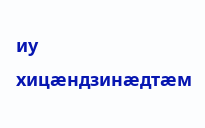иу хицæндзинæдтæм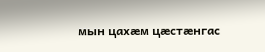мын цахæм цæстæнгас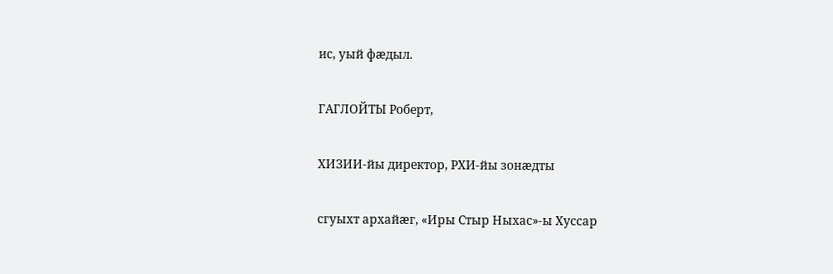ис, уый фæдыл.

ГАГЛОЙТЫ Роберт,

ХИЗИИ-йы директор, РХИ-йы зонæдты

сгуыхт архайæг, «Иры Стыр Ныхас»-ы Хуссар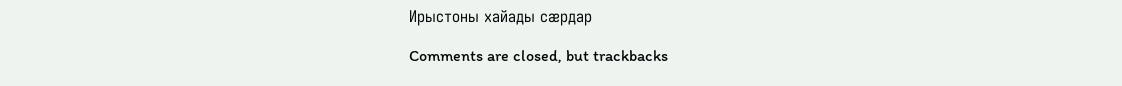Ирыстоны хайады сæрдар

Comments are closed, but trackbacks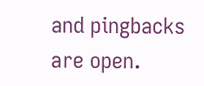and pingbacks are open.